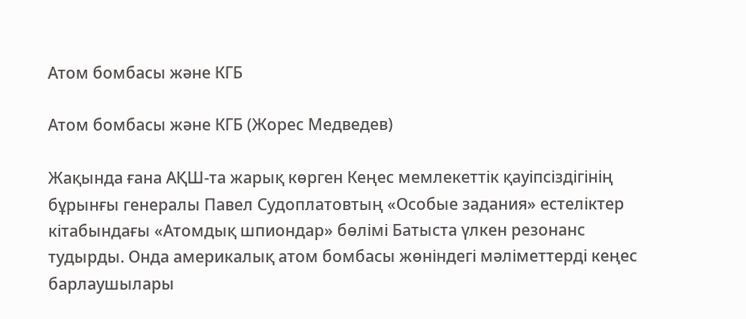Атом бомбасы және КГБ

Атом бомбасы және КГБ (Жорес Медведев)

Жақында ғана АҚШ-та жарық көрген Кеңес мемлекеттік қауіпсіздігінің бұрынғы генералы Павел Судоплатовтың «Особые задания» естеліктер кітабындағы «Атомдық шпиондар» бөлімі Батыста үлкен резонанс тудырды. Онда америкалық атом бомбасы жөніндегі мәліметтерді кеңес барлаушылары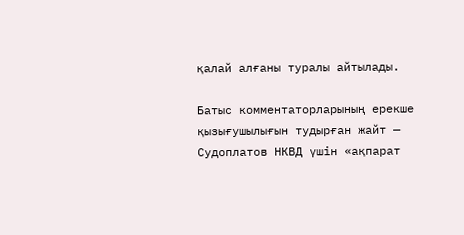қалай алғаны туралы айтылады.

Батыс комментаторларының ерекше қызығушылығын тудырған жайт — Судоплатов НКВД үшін «ақпарат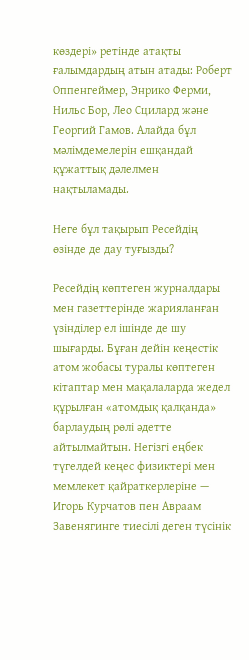көздері» ретінде атақты ғалымдардың атын атады: Роберт Оппенгеймер, Энрико Ферми, Нильс Бор, Лео Сцилард және Георгий Гамов. Алайда бұл мәлімдемелерін ешқандай құжаттық дәлелмен нақтыламады.

Неге бұл тақырып Ресейдің өзінде де дау туғызды?

Ресейдің көптеген журналдары мен газеттерінде жарияланған үзінділер ел ішінде де шу шығарды. Бұған дейін кеңестік атом жобасы туралы көптеген кітаптар мен мақалаларда жедел құрылған «атомдық қалқанда» барлаудың рөлі әдетте айтылмайтын. Негізгі еңбек түгелдей кеңес физиктері мен мемлекет қайраткерлеріне — Игорь Курчатов пен Авраам Завенягинге тиесілі деген түсінік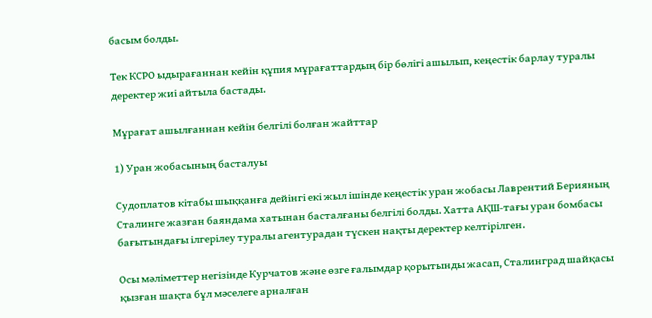басым болды.

Тек КСРО ыдырағаннан кейін құпия мұрағаттардың бір бөлігі ашылып, кеңестік барлау туралы деректер жиі айтыла бастады.

Мұрағат ашылғаннан кейін белгілі болған жайттар

1) Уран жобасының басталуы

Судоплатов кітабы шыққанға дейінгі екі жыл ішінде кеңестік уран жобасы Лаврентий Берияның Сталинге жазған баяндама хатынан басталғаны белгілі болды. Хатта АҚШ-тағы уран бомбасы бағытындағы ілгерілеу туралы агентурадан түскен нақты деректер келтірілген.

Осы мәліметтер негізінде Курчатов және өзге ғалымдар қорытынды жасап, Сталинград шайқасы қызған шақта бұл мәселеге арналған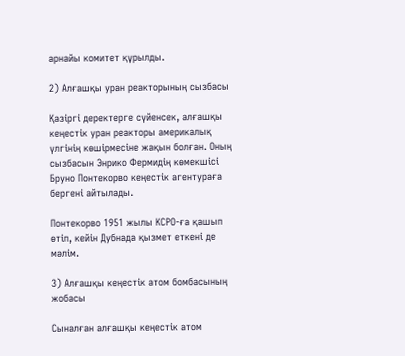арнайы комитет құрылды.

2) Алғашқы уран реакторының сызбасы

Қазіргі деректерге сүйенсек, алғашқы кеңестік уран реакторы америкалық үлгінің көшірмесіне жақын болған. Оның сызбасын Энрико Фермидің көмекшісі Бруно Понтекорво кеңестік агентураға бергені айтылады.

Понтекорво 1951 жылы КСРО-ға қашып өтіп, кейін Дубнада қызмет еткені де мәлім.

3) Алғашқы кеңестік атом бомбасының жобасы

Сыналған алғашқы кеңестік атом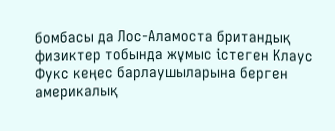бомбасы да Лос-Аламоста британдық физиктер тобында жұмыс істеген Клаус Фукс кеңес барлаушыларына берген америкалық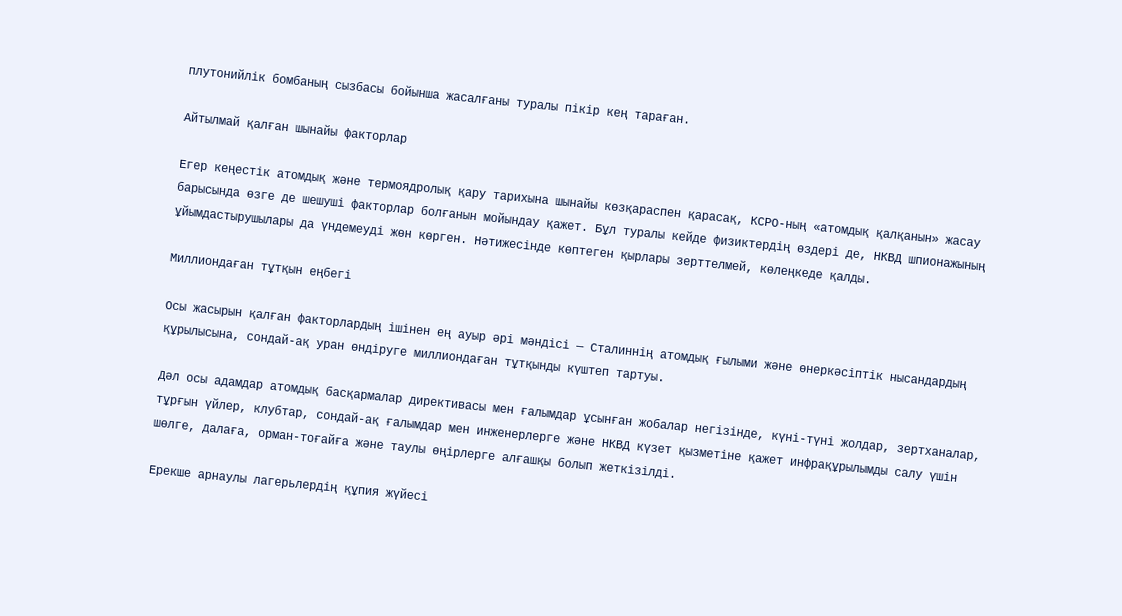плутонийлік бомбаның сызбасы бойынша жасалғаны туралы пікір кең тараған.

Айтылмай қалған шынайы факторлар

Егер кеңестік атомдық және термоядролық қару тарихына шынайы көзқараспен қарасақ, КСРО-ның «атомдық қалқанын» жасау барысында өзге де шешуші факторлар болғанын мойындау қажет. Бұл туралы кейде физиктердің өздері де, НКВД шпионажының ұйымдастырушылары да үндемеуді жөн көрген. Нәтижесінде көптеген қырлары зерттелмей, көлеңкеде қалды.

Миллиондаған тұтқын еңбегі

Осы жасырын қалған факторлардың ішінен ең ауыр әрі мәндісі — Сталиннің атомдық ғылыми және өнеркәсіптік нысандардың құрылысына, сондай-ақ уран өндіруге миллиондаған тұтқынды күштеп тартуы.

Дәл осы адамдар атомдық басқармалар директивасы мен ғалымдар ұсынған жобалар негізінде, күні-түні жолдар, зертханалар, тұрғын үйлер, клубтар, сондай-ақ ғалымдар мен инженерлерге және НКВД күзет қызметіне қажет инфрақұрылымды салу үшін шөлге, далаға, орман-тоғайға және таулы өңірлерге алғашқы болып жеткізілді.

Ерекше арнаулы лагерьлердің құпия жүйесі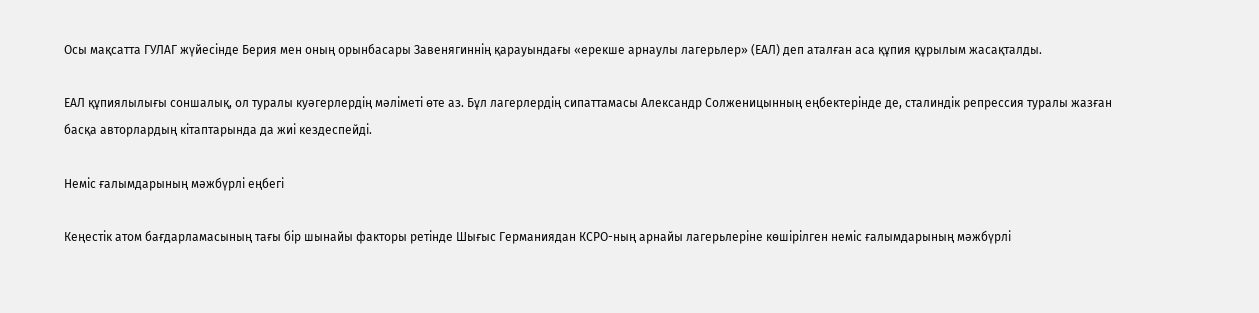Осы мақсатта ГУЛАГ жүйесінде Берия мен оның орынбасары Завенягиннің қарауындағы «ерекше арнаулы лагерьлер» (ЕАЛ) деп аталған аса құпия құрылым жасақталды.

ЕАЛ құпиялылығы соншалық, ол туралы куәгерлердің мәліметі өте аз. Бұл лагерлердің сипаттамасы Александр Солженицынның еңбектерінде де, сталиндік репрессия туралы жазған басқа авторлардың кітаптарында да жиі кездеспейді.

Неміс ғалымдарының мәжбүрлі еңбегі

Кеңестік атом бағдарламасының тағы бір шынайы факторы ретінде Шығыс Германиядан КСРО-ның арнайы лагерьлеріне көшірілген неміс ғалымдарының мәжбүрлі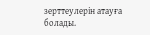зерттеулерін атауға болады.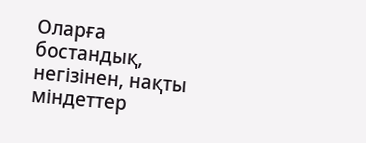Оларға бостандық, негізінен, нақты міндеттер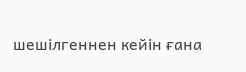шешілгеннен кейін ғана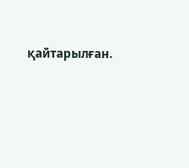қайтарылған.